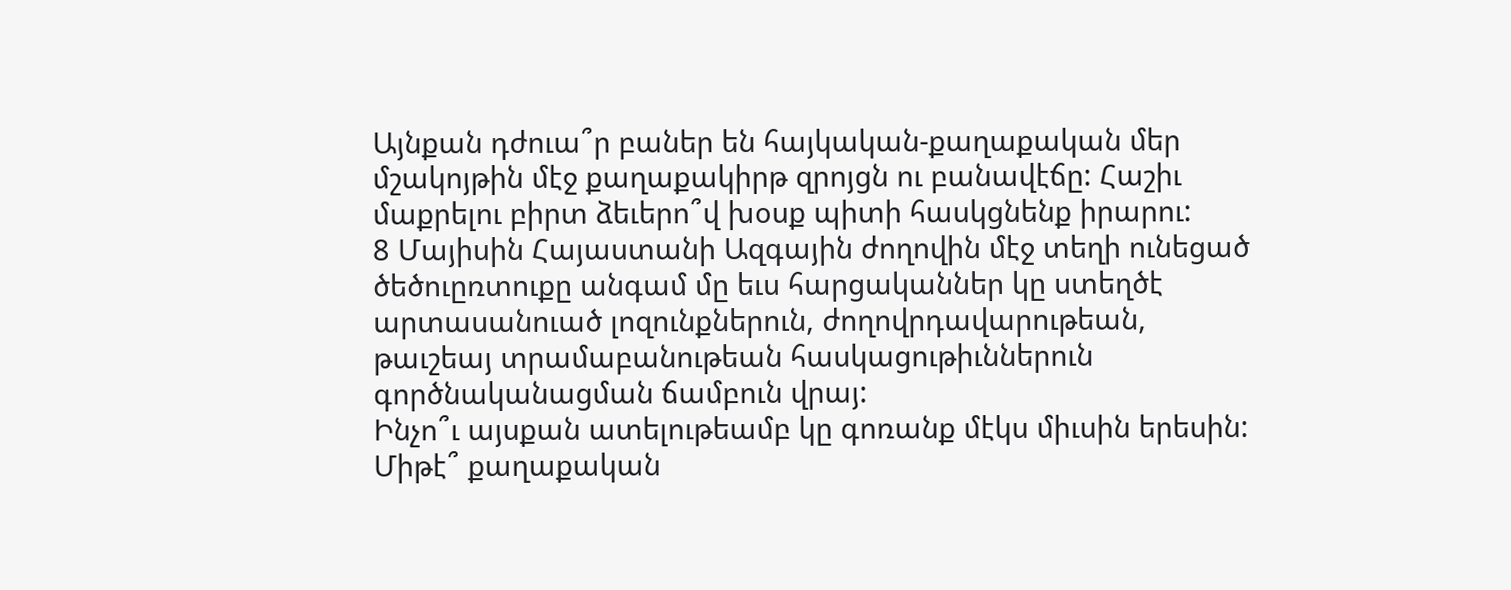Այնքան դժուա՞ր բաներ են հայկական-քաղաքական մեր մշակոյթին մէջ քաղաքակիրթ զրոյցն ու բանավէճը: Հաշիւ մաքրելու բիրտ ձեւերո՞վ խօսք պիտի հասկցնենք իրարու:
8 Մայիսին Հայաստանի Ազգային ժողովին մէջ տեղի ունեցած ծեծուըռտուքը անգամ մը եւս հարցականներ կը ստեղծէ արտասանուած լոզունքներուն, ժողովրդավարութեան, թաւշեայ տրամաբանութեան հասկացութիւններուն գործնականացման ճամբուն վրայ:
Ինչո՞ւ այսքան ատելութեամբ կը գոռանք մէկս միւսին երեսին: Միթէ՞ քաղաքական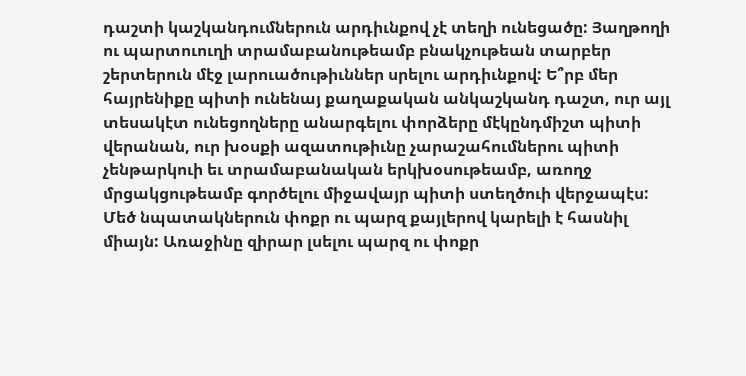դաշտի կաշկանդումներուն արդիւնքով չէ տեղի ունեցածը: Յաղթողի ու պարտուուղի տրամաբանութեամբ բնակչութեան տարբեր շերտերուն մէջ լարուածութիւններ սրելու արդիւնքով: Ե՞րբ մեր հայրենիքը պիտի ունենայ քաղաքական անկաշկանդ դաշտ, ուր այլ տեսակէտ ունեցողները անարգելու փորձերը մէկընդմիշտ պիտի վերանան, ուր խօսքի ազատութիւնը չարաշահումներու պիտի չենթարկուի եւ տրամաբանական երկխօսութեամբ, առողջ մրցակցութեամբ գործելու միջավայր պիտի ստեղծուի վերջապէս:
Մեծ նպատակներուն փոքր ու պարզ քայլերով կարելի է հասնիլ միայն: Առաջինը զիրար լսելու պարզ ու փոքր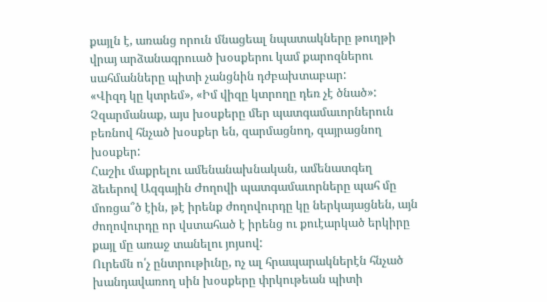քայլն է, առանց որուն մնացեալ նպատակները թուղթի վրայ արձանագրուած խօսքերու կամ քարոզներու սահմանները պիտի չանցնին դժբախտաբար:
«Վիզդ կը կտրեմ», «Իմ վիզը կտրողը դեռ չէ ծնած»: Չզարմանաք, այս խօսքերը մեր պատգամաւորներուն բեռնով հնչած խօսքեր են, զարմացնող, զայրացնող խօսքեր:
Հաշիւ մաքրելու ամենանախնական, ամենատգեղ ձեւերով Ազգային Ժողովի պատգամաւորները պահ մը մոռցա՞ծ էին, թէ իրենք ժողովուրդը կը ներկայացնեն, այն ժողովուրդը որ վստահած է իրենց ու քուէարկած երկիրը քայլ մը առաջ տանելու յոյսով:
Ուրեմն ո՛չ ընտրութիւնը, ոչ ալ հրապարակներէն հնչած խանդավառող սին խօսքերը փրկութեան պիտի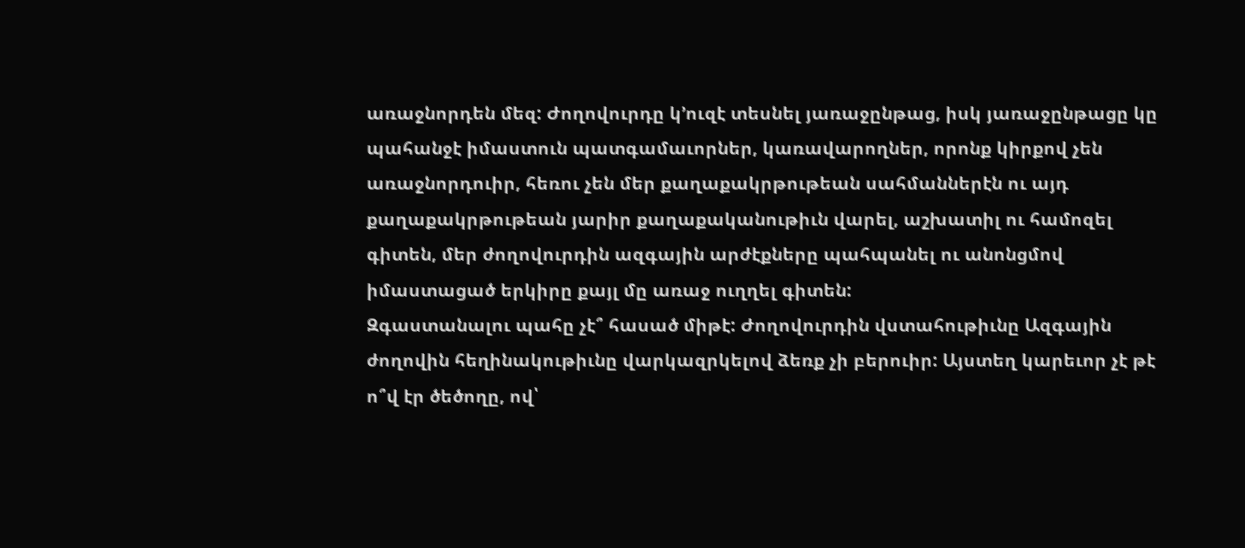առաջնորդեն մեզ: Ժողովուրդը կ’ուզէ տեսնել յառաջընթաց, իսկ յառաջընթացը կը պահանջէ իմաստուն պատգամաւորներ, կառավարողներ, որոնք կիրքով չեն առաջնորդուիր, հեռու չեն մեր քաղաքակրթութեան սահմաններէն ու այդ քաղաքակրթութեան յարիր քաղաքականութիւն վարել, աշխատիլ ու համոզել գիտեն, մեր ժողովուրդին ազգային արժէքները պահպանել ու անոնցմով իմաստացած երկիրը քայլ մը առաջ ուղղել գիտեն:
Զգաստանալու պահը չէ՞ հասած միթէ: Ժողովուրդին վստահութիւնը Ազգային ժողովին հեղինակութիւնը վարկազրկելով ձեռք չի բերուիր: Այստեղ կարեւոր չէ թէ ո՞վ էր ծեծողը, ով՝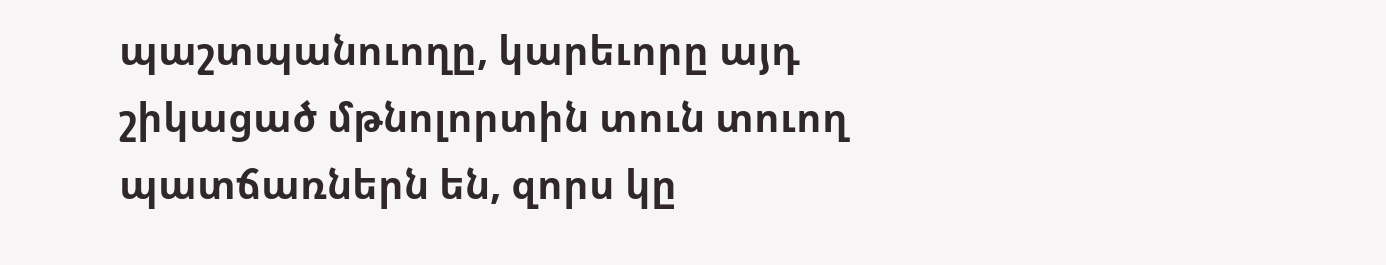պաշտպանուողը, կարեւորը այդ շիկացած մթնոլորտին տուն տուող պատճառներն են, զորս կը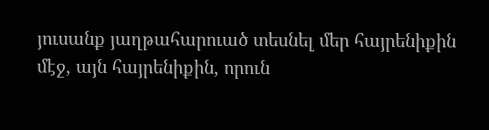յուսանք յաղթահարուած տեսնել մեր հայրենիքին մէջ, այն հայրենիքին, որուն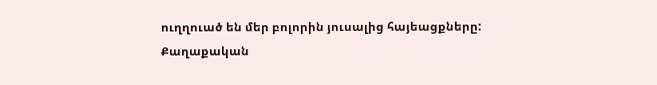ուղղուած են մեր բոլորին յուսալից հայեացքները:
Քաղաքական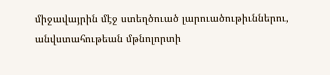միջավայրին մէջ ստեղծուած լարուածութիւններու, անվստահութեան մթնոլորտի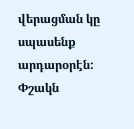վերացման կը սպասենք արդարօրէն:
Փշակն